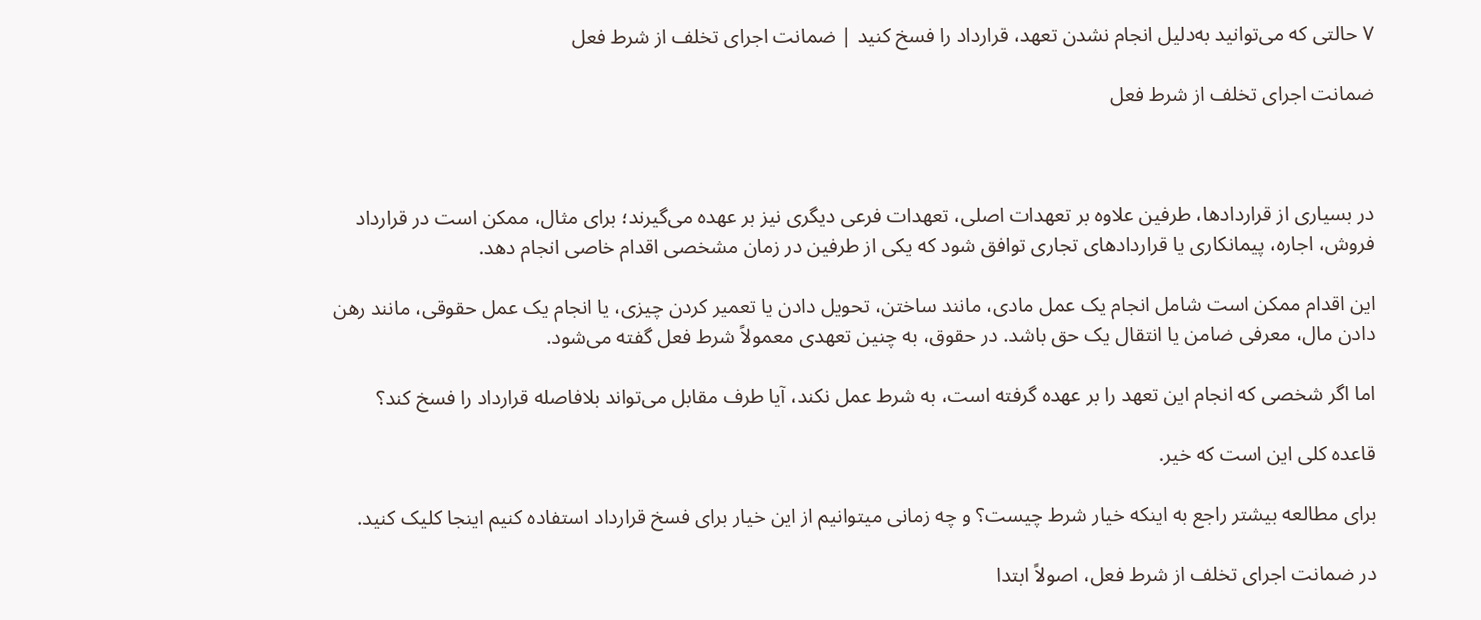۷ حالتی که می‌توانید به‌دلیل انجام نشدن تعهد، قرارداد را فسخ کنید | ضمانت اجرای تخلف از شرط فعل

ضمانت اجرای تخلف از شرط فعل



در بسیاری از قراردادها، طرفین علاوه بر تعهدات اصلی، تعهدات فرعی دیگری نیز بر عهده می‌گیرند؛ برای مثال، ممکن است در قرارداد فروش، اجاره، پیمانکاری یا قراردادهای تجاری توافق شود که یکی از طرفین در زمان مشخصی اقدام خاصی انجام دهد.

این اقدام ممکن است شامل انجام یک عمل مادی، مانند ساختن، تحویل دادن یا تعمیر کردن چیزی، یا انجام یک عمل حقوقی، مانند رهن دادن مال، معرفی ضامن یا انتقال یک حق باشد. در حقوق، به چنین تعهدی معمولاً شرط فعل گفته می‌شود.

اما اگر شخصی که انجام این تعهد را بر عهده گرفته است، به شرط عمل نکند، آیا طرف مقابل می‌تواند بلافاصله قرارداد را فسخ کند؟

قاعده کلی این است که خیر.

برای مطالعه بیشتر راجع به اینکه خیار شرط چیست؟ و چه زمانی میتوانیم از این خیار برای فسخ قرارداد استفاده کنیم اینجا کلیک کنید.

در ضمانت اجرای تخلف از شرط فعل، اصولاً ابتدا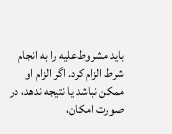باید مشروط‌علیه را به انجام شرط الزام کرد. اگر الزام او ممکن نباشد یا نتیجه ندهد، در صورت امکان،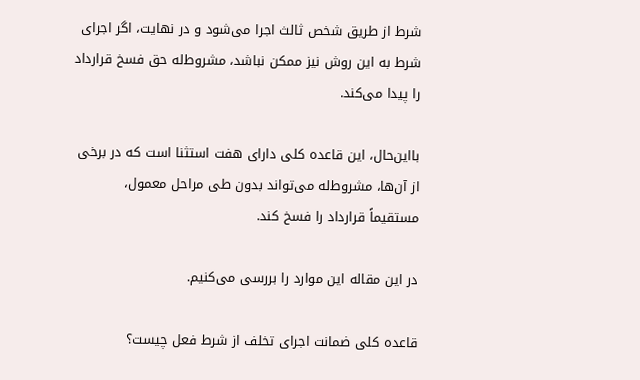شرط از طریق شخص ثالث اجرا می‌شود و در نهایت، اگر اجرای شرط به این روش نیز ممکن نباشد، مشروط‌له حق فسخ قرارداد را پیدا می‌کند.

بااین‌حال، این قاعده کلی دارای هفت استثنا است که در برخی از آن‌ها، مشروط‌له می‌تواند بدون طی مراحل معمول، مستقیماً قرارداد را فسخ کند.

در این مقاله این موارد را بررسی می‌کنیم.

قاعده کلی ضمانت اجرای تخلف از شرط فعل چیست؟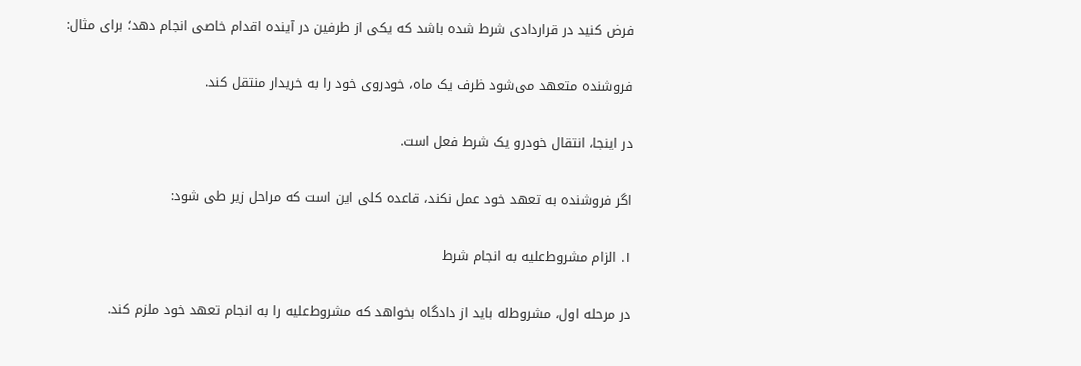فرض کنید در قراردادی شرط شده باشد که یکی از طرفین در آینده اقدام خاصی انجام دهد؛ برای مثال:

فروشنده متعهد می‌شود ظرف یک ماه، خودروی خود را به خریدار منتقل کند.

در اینجا، انتقال خودرو یک شرط فعل است.

اگر فروشنده به تعهد خود عمل نکند، قاعده کلی این است که مراحل زیر طی شود:

۱. الزام مشروط‌علیه به انجام شرط

در مرحله اول، مشروط‌له باید از دادگاه بخواهد که مشروط‌علیه را به انجام تعهد خود ملزم کند.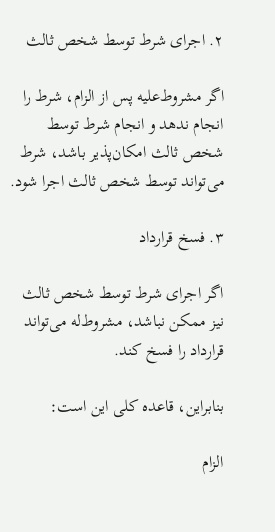۲. اجرای شرط توسط شخص ثالث

اگر مشروط‌علیه پس از الزام، شرط را انجام ندهد و انجام شرط توسط شخص ثالث امکان‌پذیر باشد، شرط می‌تواند توسط شخص ثالث اجرا شود.

۳. فسخ قرارداد

اگر اجرای شرط توسط شخص ثالث نیز ممکن نباشد، مشروط‌له می‌تواند قرارداد را فسخ کند.

بنابراین، قاعده کلی این است:

الزام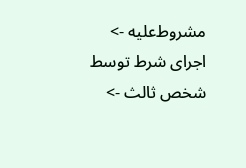مشروط‌علیه -> اجرای شرط توسط شخص ثالث ->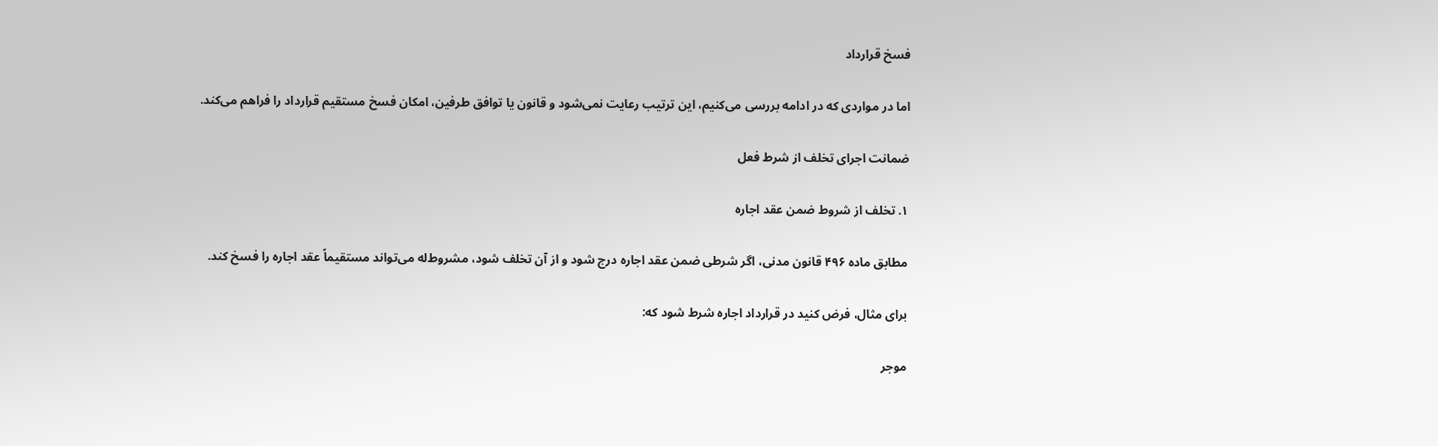فسخ قرارداد

اما در مواردی که در ادامه بررسی می‌کنیم، این ترتیب رعایت نمی‌شود و قانون یا توافق طرفین، امکان فسخ مستقیم قرارداد را فراهم می‌کند.

ضمانت اجرای تخلف از شرط فعل

۱. تخلف از شروط ضمن عقد اجاره

مطابق ماده ۴۹۶ قانون مدنی، اگر شرطی ضمن عقد اجاره درج شود و از آن تخلف شود، مشروط‌له می‌تواند مستقیماً عقد اجاره را فسخ کند.

برای مثال، فرض کنید در قرارداد اجاره شرط شود که:

موجر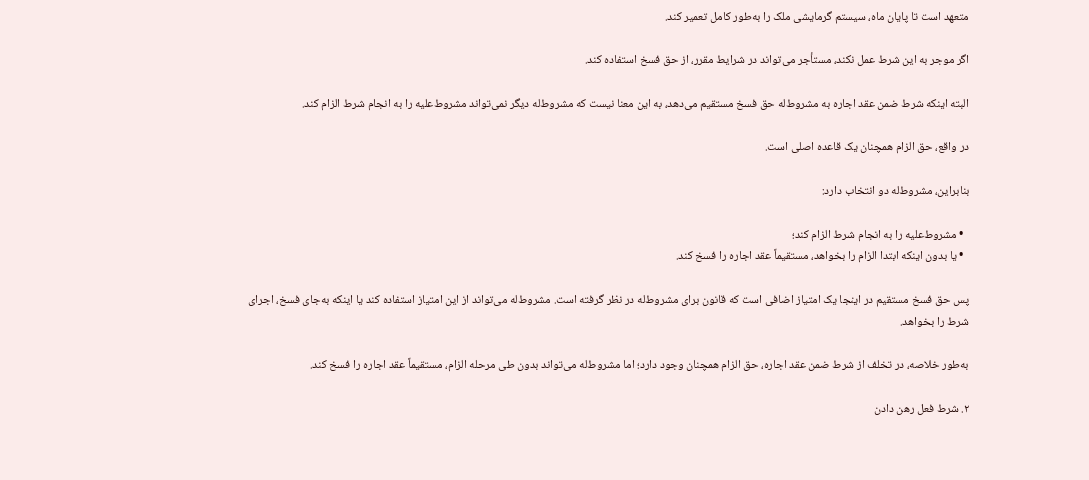متعهد است تا پایان ماه، سیستم گرمایشی ملک را به‌طور کامل تعمیر کند.

اگر موجر به این شرط عمل نکند، مستأجر می‌تواند در شرایط مقرر، از حق فسخ استفاده کند.

البته اینکه شرط ضمن عقد اجاره به مشروط‌له حق فسخ مستقیم می‌دهد، به این معنا نیست که مشروط‌له دیگر نمی‌تواند مشروط‌علیه را به انجام شرط الزام کند.

در واقع، حق الزام همچنان یک قاعده اصلی است.

بنابراین، مشروط‌له دو انتخاب دارد:

  • مشروط‌علیه را به انجام شرط الزام کند؛
  • یا بدون اینکه ابتدا الزام را بخواهد، مستقیماً عقد اجاره را فسخ کند.

پس حق فسخ مستقیم در اینجا یک امتیاز اضافی است که قانون برای مشروط‌له در نظر گرفته است. مشروط‌له می‌تواند از این امتیاز استفاده کند یا اینکه به‌جای فسخ، اجرای شرط را بخواهد.

به‌طور خلاصه، در تخلف از شرط ضمن عقد اجاره، حق الزام همچنان وجود دارد؛ اما مشروط‌له می‌تواند بدون طی مرحله الزام، مستقیماً عقد اجاره را فسخ کند.

۲. شرط فعل رهن دادن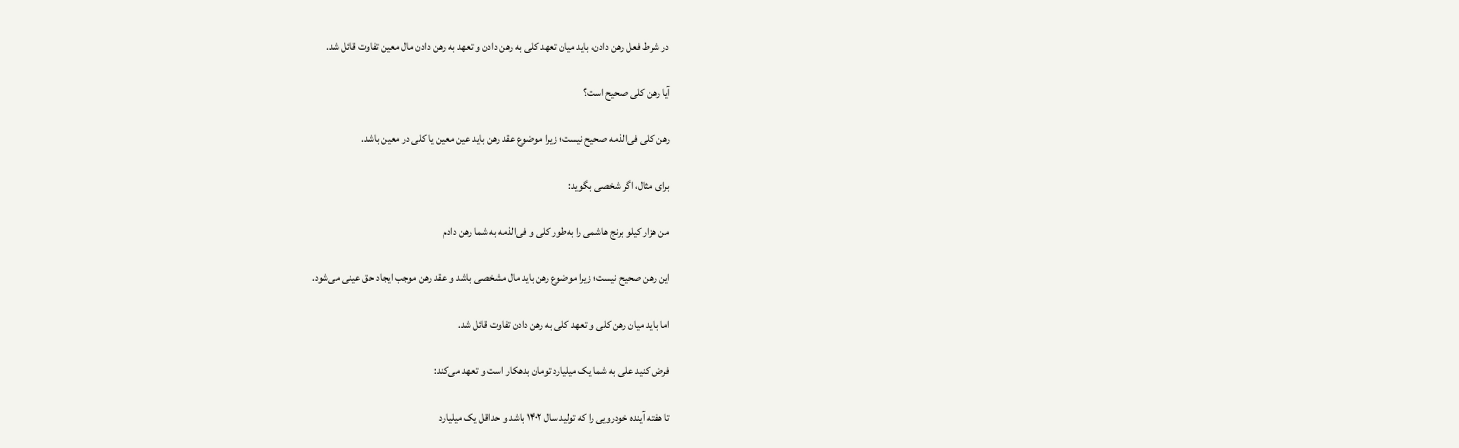در شرط فعل رهن دادن، باید میان تعهد کلی به رهن دادن و تعهد به رهن دادن مال معین تفاوت قائل شد.

آیا رهن کلی صحیح است؟

رهن کلی فی‌الذمه صحیح نیست؛ زیرا موضوع عقد رهن باید عین معین یا کلی در معین باشد.

برای مثال، اگر شخصی بگوید:

من ‌هزار کیلو برنج هاشمی را به‌طور کلی و فی‌الذمه به شما رهن دادم

این رهن صحیح نیست؛ زیرا موضوع رهن باید مال مشخصی باشد و عقد رهن موجب ایجاد حق عینی می‌شود.

اما باید میان رهن کلی و تعهد کلی به رهن دادن تفاوت قائل شد.

فرض کنید علی به شما یک میلیارد تومان بدهکار است و تعهد می‌کند:

تا هفته آینده خودرویی را که تولید سال ۱۴۰۲ باشد و حداقل یک میلیارد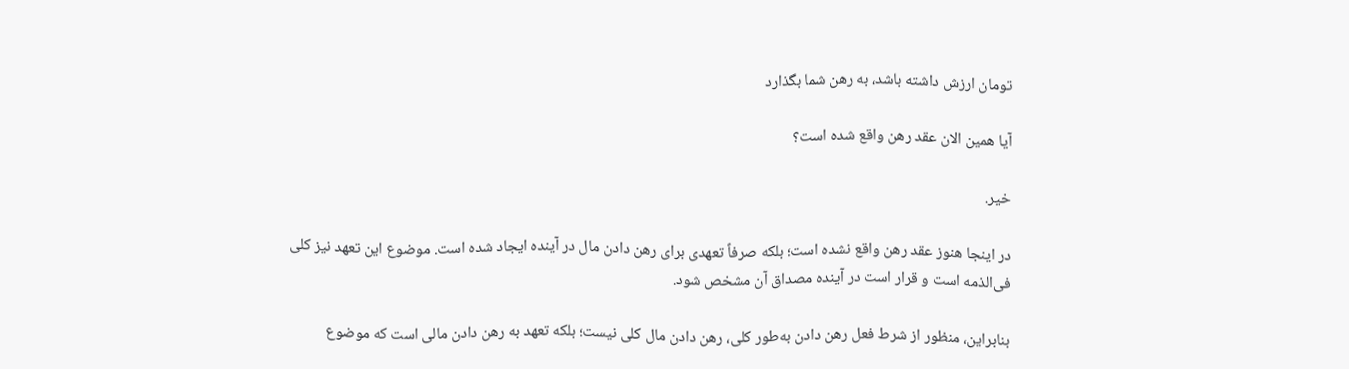تومان ارزش داشته باشد، به رهن شما بگذارد

آیا همین الان عقد رهن واقع شده است؟

خیر.

در اینجا هنوز عقد رهن واقع نشده است؛ بلکه صرفاً تعهدی برای رهن دادن مال در آینده ایجاد شده است. موضوع این تعهد نیز کلی فی‌الذمه است و قرار است در آینده مصداق آن مشخص شود.

بنابراین، منظور از شرط فعل رهن دادن به‌طور کلی، رهن دادن مال کلی نیست؛ بلکه تعهد به رهن دادن مالی است که موضوع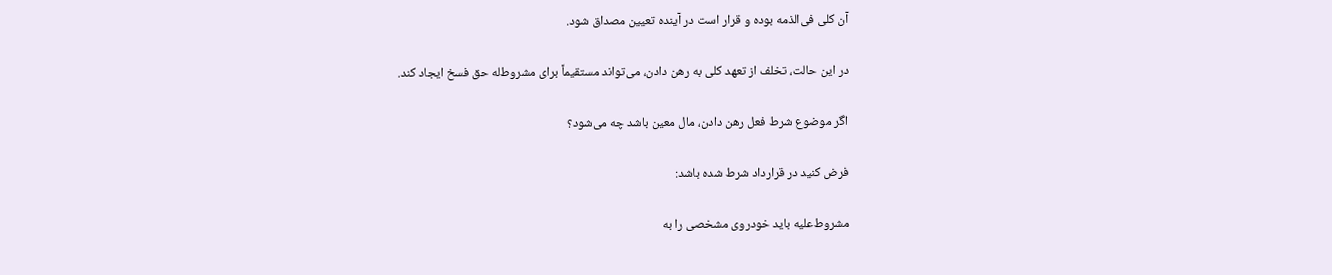آن کلی فی‌الذمه بوده و قرار است در آینده تعیین مصداق شود.

در این حالت، تخلف از تعهد کلی به رهن دادن، می‌تواند مستقیماً برای مشروط‌له حق فسخ ایجاد کند.

اگر موضوع شرط فعل رهن دادن، مال معین باشد چه می‌شود؟

فرض کنید در قرارداد شرط شده باشد:

مشروط‌علیه باید خودروی مشخصی را به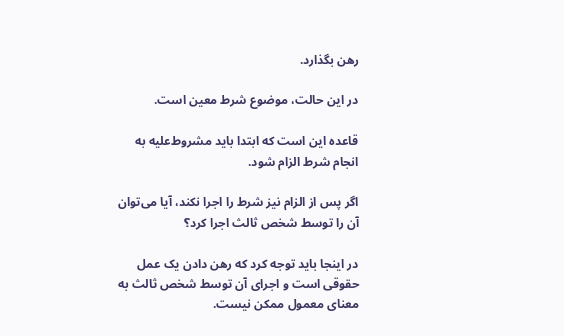رهن بگذارد.

در این حالت، موضوع شرط معین است.

قاعده این است که ابتدا باید مشروط‌علیه به انجام شرط الزام شود.

اگر پس از الزام نیز شرط را اجرا نکند، آیا می‌توان آن را توسط شخص ثالث اجرا کرد؟

در اینجا باید توجه کرد که رهن دادن یک عمل حقوقی است و اجرای آن توسط شخص ثالث به معنای معمول ممکن نیست.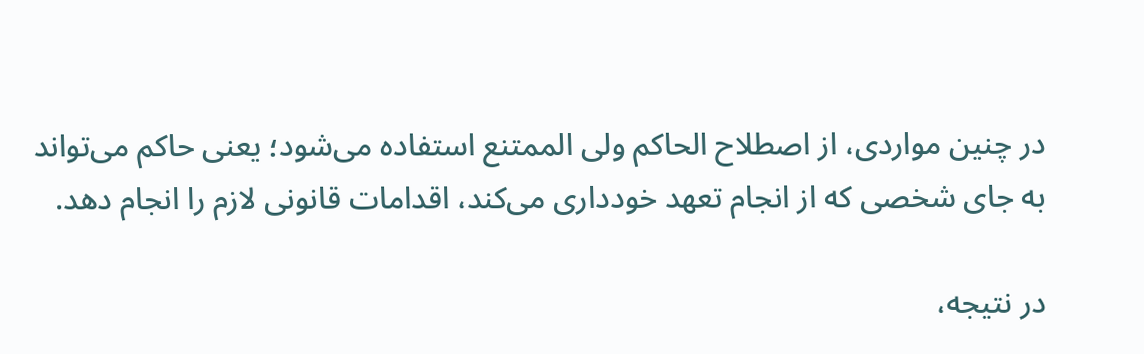در چنین مواردی، از اصطلاح الحاکم ولی الممتنع استفاده می‌شود؛ یعنی حاکم می‌تواند به جای شخصی که از انجام تعهد خودداری می‌کند، اقدامات قانونی لازم را انجام دهد.

در نتیجه،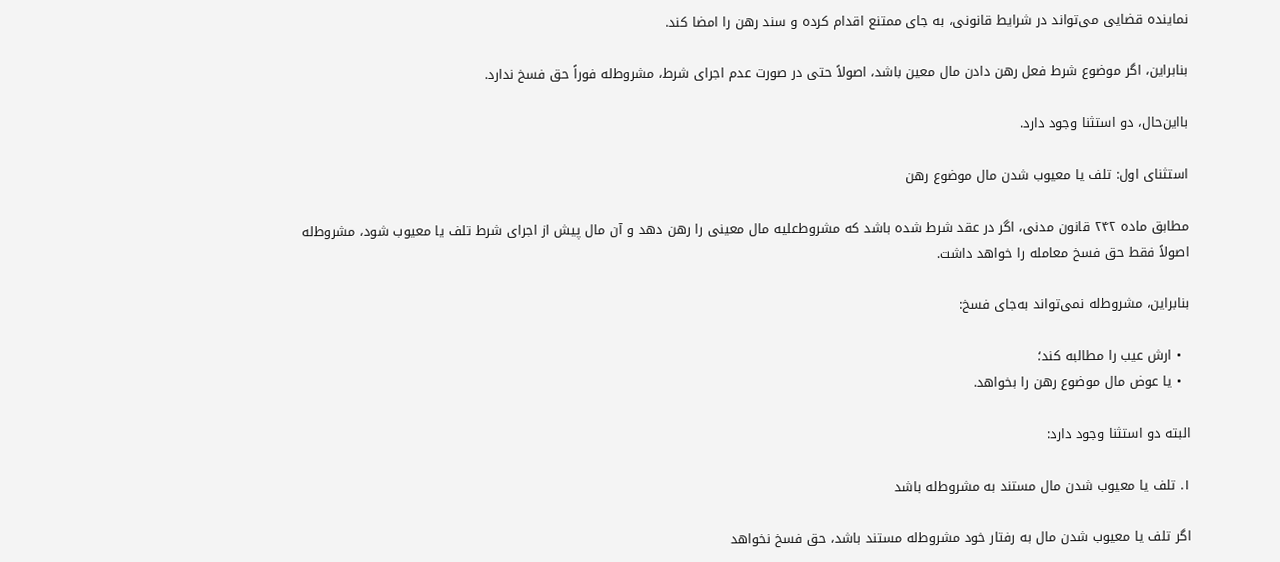نماینده قضایی می‌تواند در شرایط قانونی، به جای ممتنع اقدام کرده و سند رهن را امضا کند.

بنابراین، اگر موضوع شرط فعل رهن دادن مال معین باشد، اصولاً حتی در صورت عدم اجرای شرط، مشروط‌له فوراً حق فسخ ندارد.

بااین‌حال، دو استثنا وجود دارد.

استثنای اول: تلف یا معیوب شدن مال موضوع رهن

مطابق ماده ۲۴۲ قانون مدنی، اگر در عقد شرط شده باشد که مشروط‌علیه مال معینی را رهن دهد و آن مال پیش از اجرای شرط تلف یا معیوب شود، مشروط‌له اصولاً فقط حق فسخ معامله را خواهد داشت.

بنابراین، مشروط‌له نمی‌تواند به‌جای فسخ:

  • ارش عیب را مطالبه کند؛
  • یا عوض مال موضوع رهن را بخواهد.

البته دو استثنا وجود دارد:

۱. تلف یا معیوب شدن مال مستند به مشروط‌له باشد

اگر تلف یا معیوب شدن مال به رفتار خود مشروط‌له مستند باشد، حق فسخ نخواهد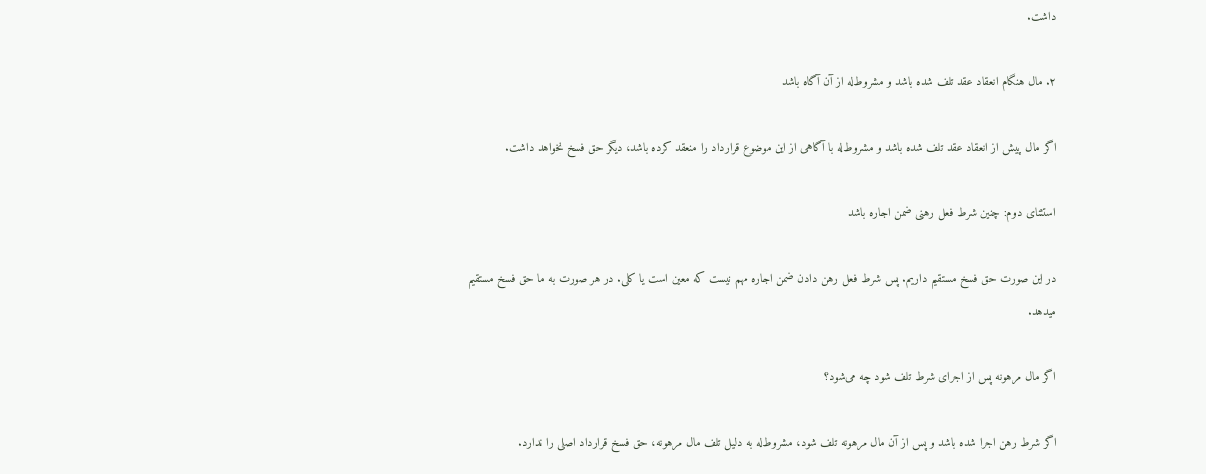داشت.

۲. مال هنگام انعقاد عقد تلف شده باشد و مشروط‌له از آن آگاه باشد

اگر مال پیش از انعقاد عقد تلف شده باشد و مشروط‌له با آگاهی از این موضوع قرارداد را منعقد کرده باشد، دیگر حق فسخ نخواهد داشت.

استثنای دوم: چنین شرط فعل رهنی ضمن اجاره باشد

در این صورت حق فسخ مستقیم داریم. پس شرط فعل رهن دادن ضمن اجاره مهم نیست که معین است یا کلی. در هر صورت به ما حق فسخ مستقیم میدهد.

اگر مال مرهونه پس از اجرای شرط تلف شود چه می‌شود؟

اگر شرط رهن اجرا شده باشد و پس از آن مال مرهونه تلف شود، مشروط‌له به دلیل تلف مال مرهونه، حق فسخ قرارداد اصلی را ندارد.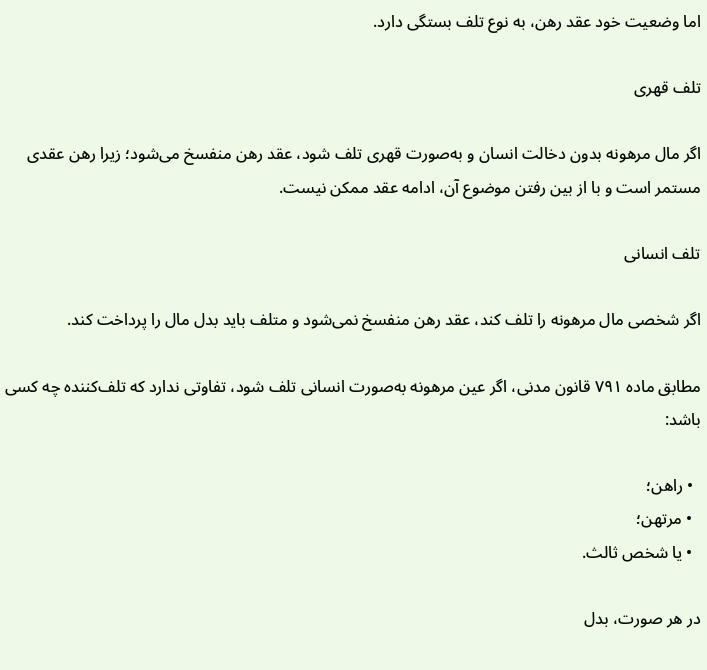اما وضعیت خود عقد رهن، به نوع تلف بستگی دارد.

تلف قهری

اگر مال مرهونه بدون دخالت انسان و به‌صورت قهری تلف شود، عقد رهن منفسخ می‌شود؛ زیرا رهن عقدی مستمر است و با از بین رفتن موضوع آن، ادامه عقد ممکن نیست.

تلف انسانی

اگر شخصی مال مرهونه را تلف کند، عقد رهن منفسخ نمی‌شود و متلف باید بدل مال را پرداخت کند.

مطابق ماده ۷۹۱ قانون مدنی، اگر عین مرهونه به‌صورت انسانی تلف شود، تفاوتی ندارد که تلف‌کننده چه کسی باشد:

  • راهن؛
  • مرتهن؛
  • یا شخص ثالث.

در هر صورت، بدل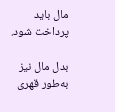مال باید پرداخت شود.

بدل مال نیز به‌طور قهری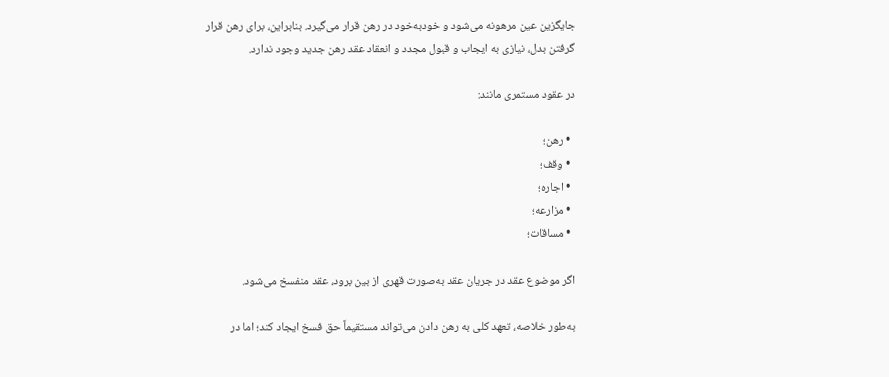جایگزین عین مرهونه می‌شود و خودبه‌خود در رهن قرار می‌گیرد. بنابراین، برای رهن قرار گرفتن بدل، نیازی به ایجاب و قبول مجدد و انعقاد عقد رهن جدید وجود ندارد.

در عقود مستمری مانند:

  • رهن؛
  • وقف؛
  • اجاره؛
  • مزارعه؛
  • مساقات؛

اگر موضوع عقد در جریان عقد به‌صورت قهری از بین برود، عقد منفسخ می‌شود.

به‌طور خلاصه، تعهد کلی به رهن دادن می‌تواند مستقیماً حق فسخ ایجاد کند؛ اما در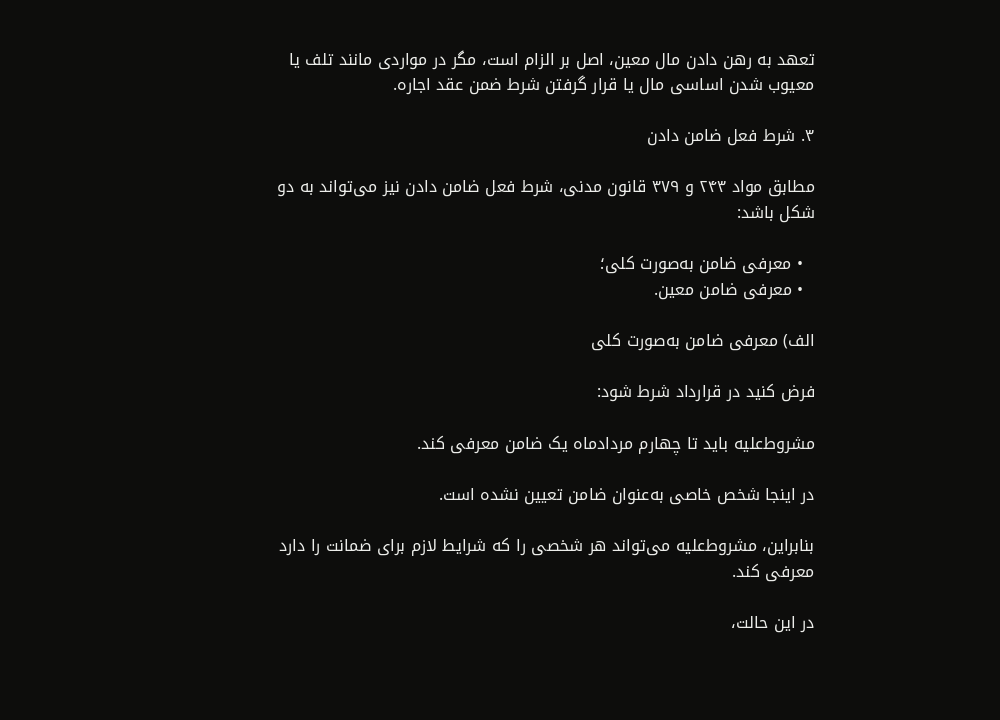تعهد به رهن دادن مال معین، اصل بر الزام است، مگر در مواردی مانند تلف یا معیوب شدن اساسی مال یا قرار گرفتن شرط ضمن عقد اجاره.

۳. شرط فعل ضامن دادن

مطابق مواد ۲۴۳ و ۳۷۹ قانون مدنی، شرط فعل ضامن دادن نیز می‌تواند به دو شکل باشد:

  • معرفی ضامن به‌صورت کلی؛
  • معرفی ضامن معین.

الف) معرفی ضامن به‌صورت کلی

فرض کنید در قرارداد شرط شود:

مشروط‌علیه باید تا چهارم مردادماه یک ضامن معرفی کند.

در اینجا شخص خاصی به‌عنوان ضامن تعیین نشده است.

بنابراین، مشروط‌علیه می‌تواند هر شخصی را که شرایط لازم برای ضمانت را دارد معرفی کند.

در این حالت،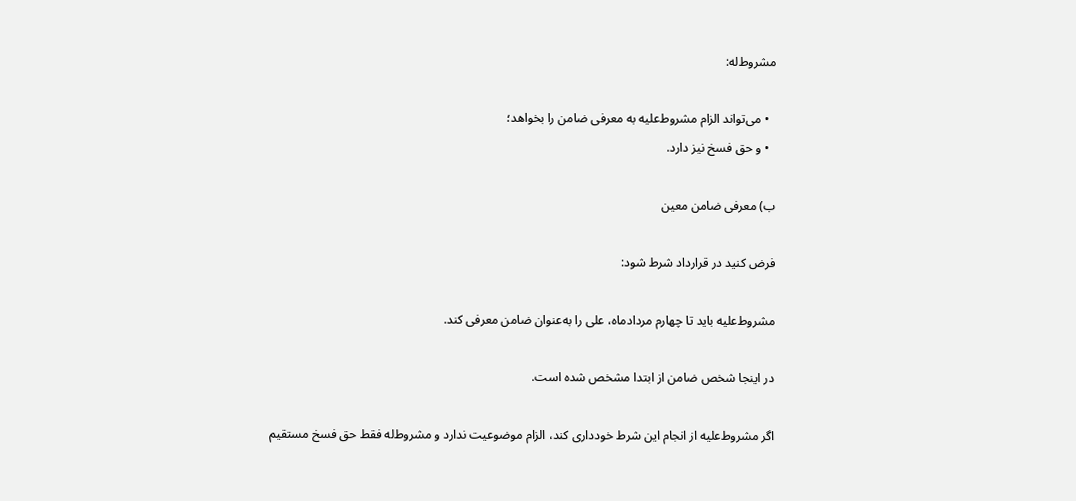مشروط‌له:

  • می‌تواند الزام مشروط‌علیه به معرفی ضامن را بخواهد؛
  • و حق فسخ نیز دارد.

ب) معرفی ضامن معین

فرض کنید در قرارداد شرط شود:

مشروط‌علیه باید تا چهارم مردادماه، علی را به‌عنوان ضامن معرفی کند.

در اینجا شخص ضامن از ابتدا مشخص شده است.

اگر مشروط‌علیه از انجام این شرط خودداری کند، الزام موضوعیت ندارد و مشروط‌له فقط حق فسخ مستقیم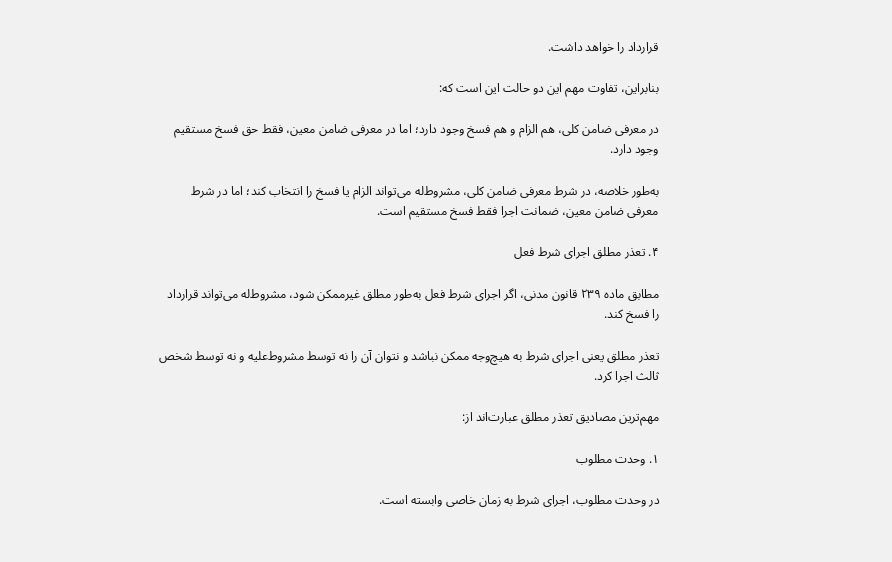قرارداد را خواهد داشت.

بنابراین، تفاوت مهم این دو حالت این است که:

در معرفی ضامن کلی، هم الزام و هم فسخ وجود دارد؛ اما در معرفی ضامن معین، فقط حق فسخ مستقیم وجود دارد.

به‌طور خلاصه، در شرط معرفی ضامن کلی، مشروط‌له می‌تواند الزام یا فسخ را انتخاب کند؛ اما در شرط معرفی ضامن معین، ضمانت اجرا فقط فسخ مستقیم است.

۴. تعذر مطلق اجرای شرط فعل

مطابق ماده ۲۳۹ قانون مدنی، اگر اجرای شرط فعل به‌طور مطلق غیرممکن شود، مشروط‌له می‌تواند قرارداد را فسخ کند.

تعذر مطلق یعنی اجرای شرط به هیچ‌وجه ممکن نباشد و نتوان آن را نه توسط مشروط‌علیه و نه توسط شخص ثالث اجرا کرد.

مهم‌ترین مصادیق تعذر مطلق عبارت‌اند از:

۱. وحدت مطلوب

در وحدت مطلوب، اجرای شرط به زمان خاصی وابسته است.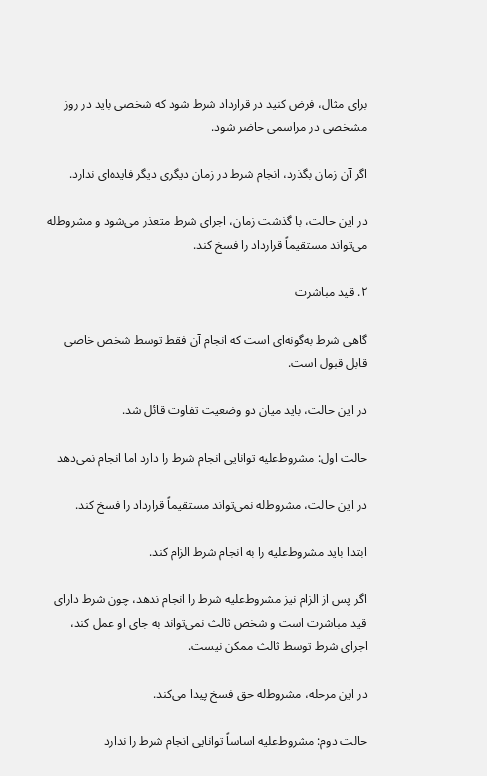برای مثال، فرض کنید در قرارداد شرط شود که شخصی باید در روز مشخصی در مراسمی حاضر شود.

اگر آن زمان بگذرد، انجام شرط در زمان دیگری دیگر فایده‌ای ندارد.

در این حالت، با گذشت زمان، اجرای شرط متعذر می‌شود و مشروط‌له می‌تواند مستقیماً قرارداد را فسخ کند.

۲. قید مباشرت

گاهی شرط به‌گونه‌ای است که انجام آن فقط توسط شخص خاصی قابل قبول است.

در این حالت، باید میان دو وضعیت تفاوت قائل شد.

حالت اول: مشروط‌علیه توانایی انجام شرط را دارد اما انجام نمی‌دهد

در این حالت، مشروط‌له نمی‌تواند مستقیماً قرارداد را فسخ کند.

ابتدا باید مشروط‌علیه را به انجام شرط الزام کند.

اگر پس از الزام نیز مشروط‌علیه شرط را انجام ندهد، چون شرط دارای قید مباشرت است و شخص ثالث نمی‌تواند به جای او عمل کند، اجرای شرط توسط ثالث ممکن نیست.

در این مرحله، مشروط‌له حق فسخ پیدا می‌کند.

حالت دوم: مشروط‌علیه اساساً توانایی انجام شرط را ندارد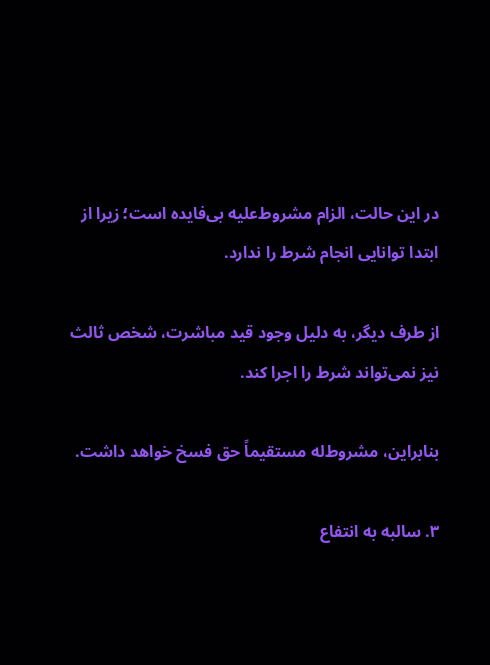در این حالت، الزام مشروط‌علیه بی‌فایده است؛ زیرا از ابتدا توانایی انجام شرط را ندارد.

از طرف دیگر، به دلیل وجود قید مباشرت، شخص ثالث نیز نمی‌تواند شرط را اجرا کند.

بنابراین، مشروط‌له مستقیماً حق فسخ خواهد داشت.

۳. سالبه به انتفاع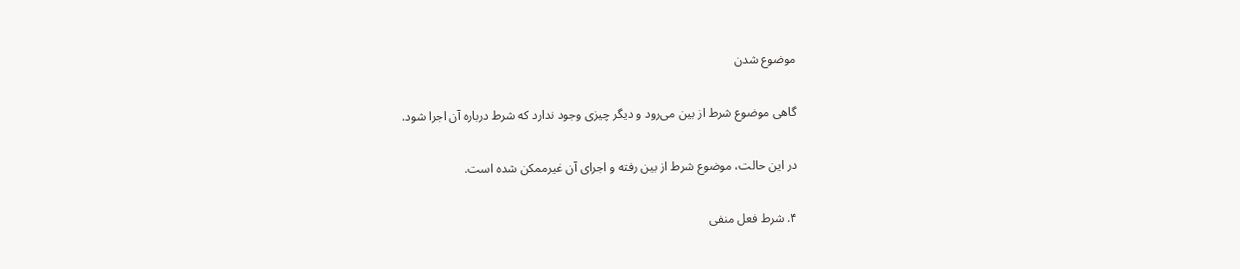موضوع شدن

گاهی موضوع شرط از بین می‌رود و دیگر چیزی وجود ندارد که شرط درباره آن اجرا شود.

در این حالت، موضوع شرط از بین رفته و اجرای آن غیرممکن شده است.

۴. شرط فعل منفی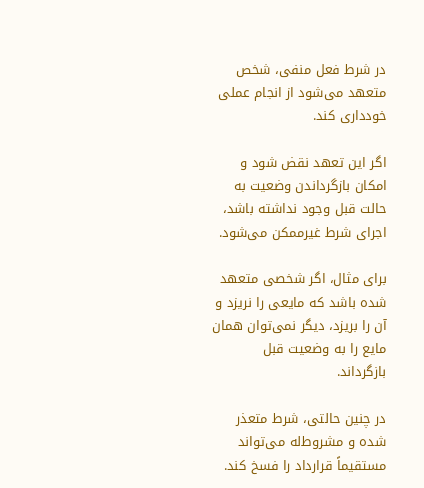در شرط فعل منفی، شخص متعهد می‌شود از انجام عملی خودداری کند.

اگر این تعهد نقض شود و امکان بازگرداندن وضعیت به حالت قبل وجود نداشته باشد، اجرای شرط غیرممکن می‌شود.

برای مثال، اگر شخصی متعهد شده باشد که مایعی را نریزد و آن را بریزد، دیگر نمی‌توان همان مایع را به وضعیت قبل بازگرداند.

در چنین حالتی، شرط متعذر شده و مشروط‌له می‌تواند مستقیماً قرارداد را فسخ کند.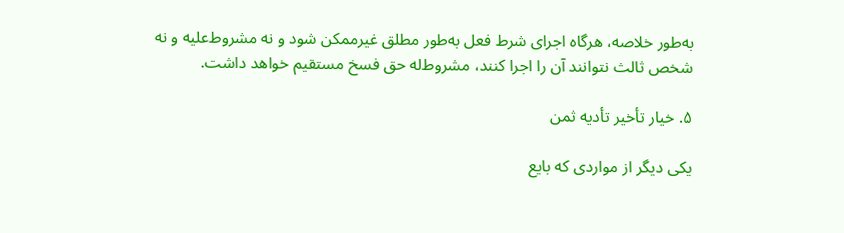به‌طور خلاصه، هرگاه اجرای شرط فعل به‌طور مطلق غیرممکن شود و نه مشروط‌علیه و نه شخص ثالث نتوانند آن را اجرا کنند، مشروط‌له حق فسخ مستقیم خواهد داشت.

۵. خیار تأخیر تأدیه ثمن

یکی دیگر از مواردی که بایع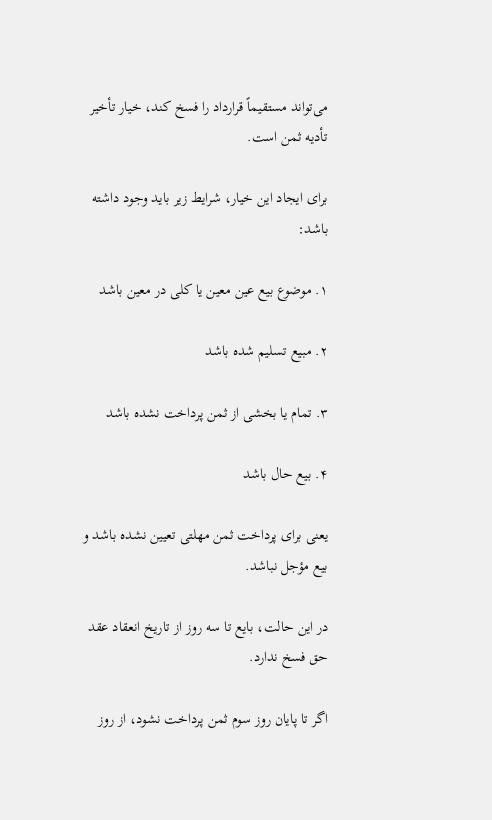می‌تواند مستقیماً قرارداد را فسخ کند، خیار تأخیر تأدیه ثمن است.

برای ایجاد این خیار، شرایط زیر باید وجود داشته باشد:

۱. موضوع بیع عین معین یا کلی در معین باشد

۲. مبیع تسلیم شده باشد

۳. تمام یا بخشی از ثمن پرداخت نشده باشد

۴. بیع حال باشد

یعنی برای پرداخت ثمن مهلتی تعیین نشده باشد و بیع مؤجل نباشد.

در این حالت، بایع تا سه روز از تاریخ انعقاد عقد حق فسخ ندارد.

اگر تا پایان روز سوم ثمن پرداخت نشود، از روز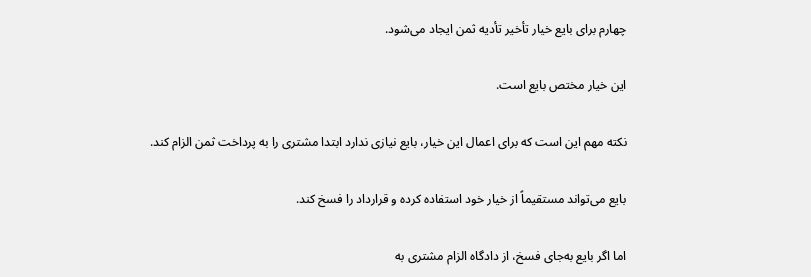چهارم برای بایع خیار تأخیر تأدیه ثمن ایجاد می‌شود.

این خیار مختص بایع است.

نکته مهم این است که برای اعمال این خیار، بایع نیازی ندارد ابتدا مشتری را به پرداخت ثمن الزام کند.

بایع می‌تواند مستقیماً از خیار خود استفاده کرده و قرارداد را فسخ کند.

اما اگر بایع به‌جای فسخ، از دادگاه الزام مشتری به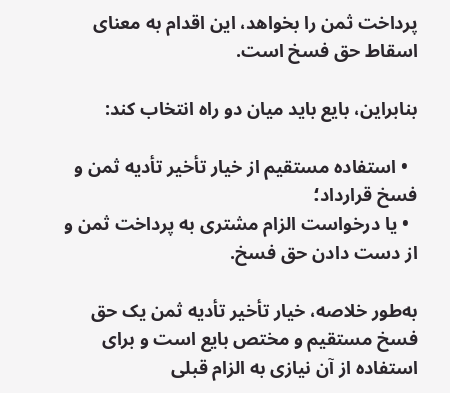پرداخت ثمن را بخواهد، این اقدام به معنای اسقاط حق فسخ است.

بنابراین، بایع باید میان دو راه انتخاب کند:

  • استفاده مستقیم از خیار تأخیر تأدیه ثمن و فسخ قرارداد؛
  • یا درخواست الزام مشتری به پرداخت ثمن و از دست دادن حق فسخ.

به‌طور خلاصه، خیار تأخیر تأدیه ثمن یک حق فسخ مستقیم و مختص بایع است و برای استفاده از آن نیازی به الزام قبلی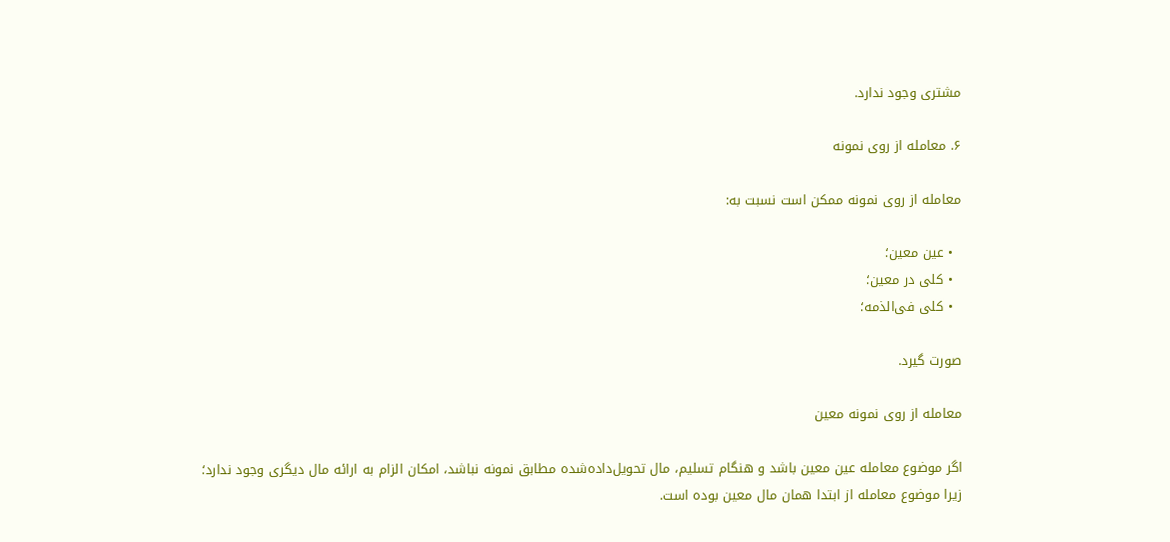مشتری وجود ندارد.

۶. معامله از روی نمونه

معامله از روی نمونه ممکن است نسبت به:

  • عین معین؛
  • کلی در معین؛
  • کلی فی‌الذمه؛

صورت گیرد.

معامله از روی نمونه معین

اگر موضوع معامله عین معین باشد و هنگام تسلیم، مال تحویل‌داده‌شده مطابق نمونه نباشد، امکان الزام به ارائه مال دیگری وجود ندارد؛ زیرا موضوع معامله از ابتدا همان مال معین بوده است.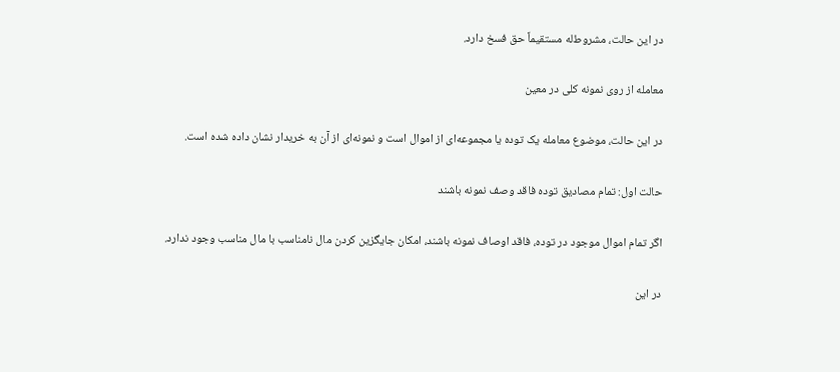در این حالت، مشروط‌له مستقیماً حق فسخ دارد.

معامله از روی نمونه کلی در معین

در این حالت، موضوع معامله یک توده یا مجموعه‌ای از اموال است و نمونه‌ای از آن به خریدار نشان داده شده است.

حالت اول: تمام مصادیق توده فاقد وصف نمونه باشند

اگر تمام اموال موجود در توده، فاقد اوصاف نمونه باشند، امکان جایگزین کردن مال نامناسب با مال مناسب وجود ندارد.

در این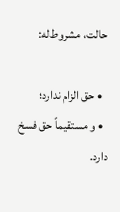حالت، مشروط‌له:

  • حق الزام ندارد؛
  • و مستقیماً حق فسخ دارد.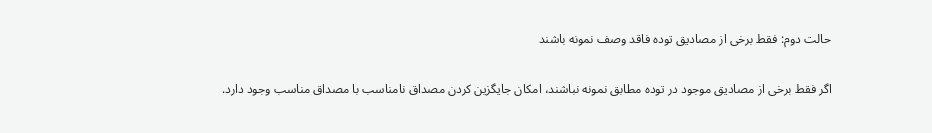حالت دوم: فقط برخی از مصادیق توده فاقد وصف نمونه باشند

اگر فقط برخی از مصادیق موجود در توده مطابق نمونه نباشند، امکان جایگزین کردن مصداق نامناسب با مصداق مناسب وجود دارد.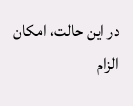در این حالت، امکان الزام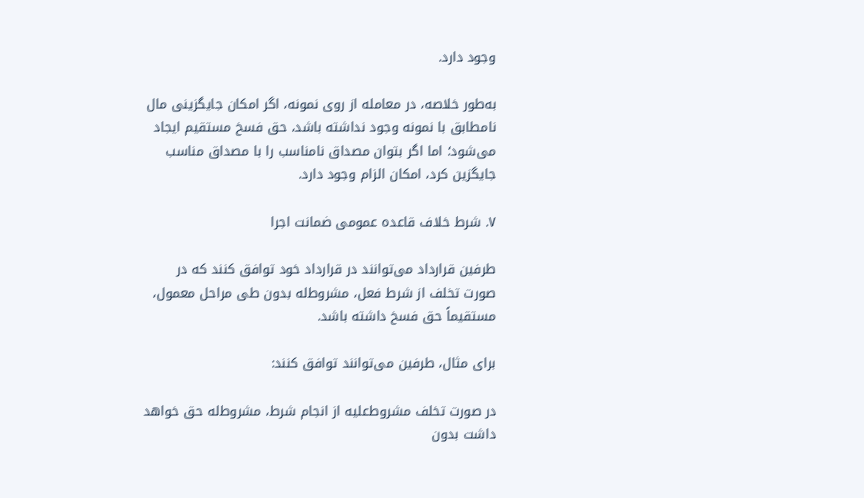وجود دارد.

به‌طور خلاصه، در معامله از روی نمونه، اگر امکان جایگزینی مال نامطابق با نمونه وجود نداشته باشد، حق فسخ مستقیم ایجاد می‌شود؛ اما اگر بتوان مصداق نامناسب را با مصداق مناسب جایگزین کرد، امکان الزام وجود دارد.

۷. شرط خلاف قاعده عمومی ضمانت اجرا

طرفین قرارداد می‌توانند در قرارداد خود توافق کنند که در صورت تخلف از شرط فعل، مشروط‌له بدون طی مراحل معمول، مستقیماً حق فسخ داشته باشد.

برای مثال، طرفین می‌توانند توافق کنند:

در صورت تخلف مشروط‌علیه از انجام شرط، مشروط‌له حق خواهد داشت بدون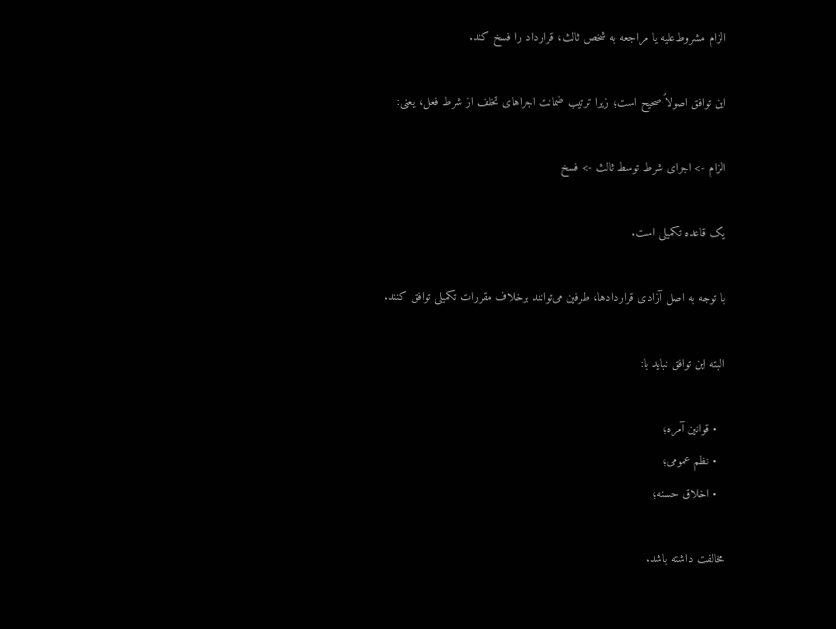الزام مشروط‌علیه یا مراجعه به شخص ثالث، قرارداد را فسخ کند.

این توافق اصولاً صحیح است؛ زیرا ترتیب ضمانت اجراهای تخلف از شرط فعل، یعنی:

الزام -> اجرای شرط توسط ثالث -> فسخ

یک قاعده تکمیلی است.

با توجه به اصل آزادی قراردادها، طرفین می‌توانند برخلاف مقررات تکمیلی توافق کنند.

البته این توافق نباید با:

  • قوانین آمره؛
  • نظم عمومی؛
  • اخلاق حسنه؛

مخالفت داشته باشد.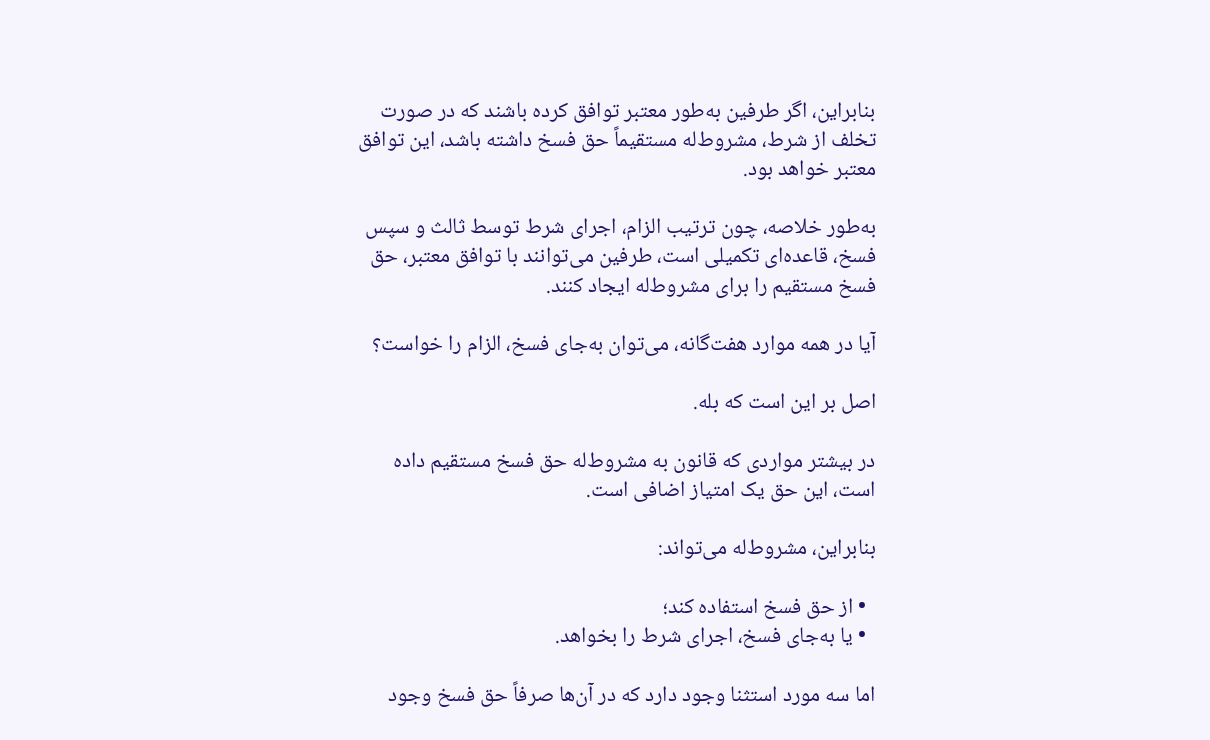بنابراین، اگر طرفین به‌طور معتبر توافق کرده باشند که در صورت تخلف از شرط، مشروط‌له مستقیماً حق فسخ داشته باشد، این توافق معتبر خواهد بود.

به‌طور خلاصه، چون ترتیب الزام، اجرای شرط توسط ثالث و سپس فسخ، قاعده‌ای تکمیلی است، طرفین می‌توانند با توافق معتبر، حق فسخ مستقیم را برای مشروط‌له ایجاد کنند.

آیا در همه موارد هفت‌گانه، می‌توان به‌جای فسخ، الزام را خواست؟

اصل بر این است که بله.

در بیشتر مواردی که قانون به مشروط‌له حق فسخ مستقیم داده است، این حق یک امتیاز اضافی است.

بنابراین، مشروط‌له می‌تواند:

  • از حق فسخ استفاده کند؛
  • یا به‌جای فسخ، اجرای شرط را بخواهد.

اما سه مورد استثنا وجود دارد که در آن‌ها صرفاً حق فسخ وجود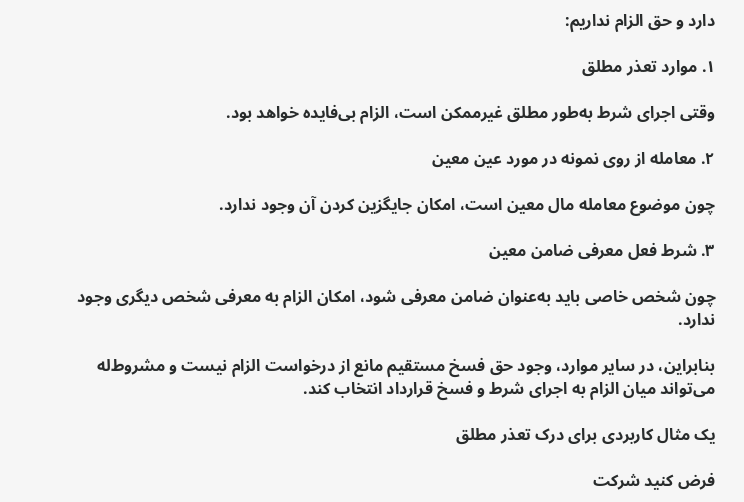دارد و حق الزام نداریم:

۱. موارد تعذر مطلق

وقتی اجرای شرط به‌طور مطلق غیرممکن است، الزام بی‌فایده خواهد بود.

۲. معامله از روی نمونه در مورد عین معین

چون موضوع معامله مال معین است، امکان جایگزین کردن آن وجود ندارد.

۳. شرط فعل معرفی ضامن معین

چون شخص خاصی باید به‌عنوان ضامن معرفی شود، امکان الزام به معرفی شخص دیگری وجود ندارد.

بنابراین، در سایر موارد، وجود حق فسخ مستقیم مانع از درخواست الزام نیست و مشروط‌له می‌تواند میان الزام به اجرای شرط و فسخ قرارداد انتخاب کند.

یک مثال کاربردی برای درک تعذر مطلق

فرض کنید شرکت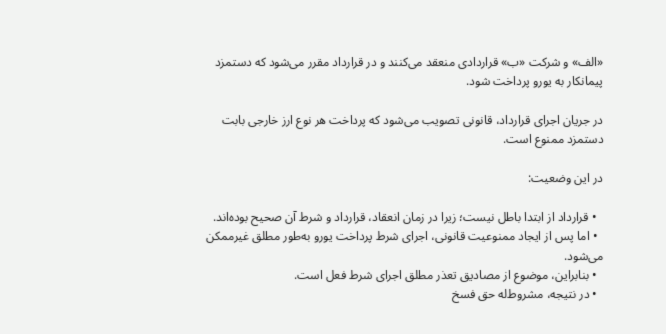«الف» و شرکت «ب» قراردادی منعقد می‌کنند و در قرارداد مقرر می‌شود که دستمزد پیمانکار به یورو پرداخت شود.

در جریان اجرای قرارداد، قانونی تصویب می‌شود که پرداخت هر نوع ارز خارجی بابت دستمزد ممنوع است.

در این وضعیت:

  • قرارداد از ابتدا باطل نیست؛ زیرا در زمان انعقاد، قرارداد و شرط آن صحیح بوده‌اند.
  • اما پس از ایجاد ممنوعیت قانونی، اجرای شرط پرداخت یورو به‌طور مطلق غیرممکن می‌شود.
  • بنابراین، موضوع از مصادیق تعذر مطلق اجرای شرط فعل است.
  • در نتیجه، مشروط‌له حق فسخ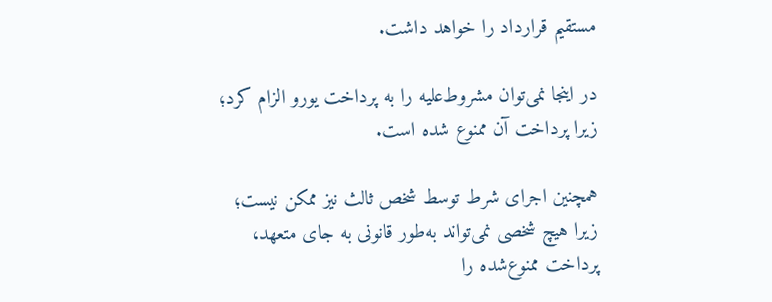مستقیم قرارداد را خواهد داشت.

در اینجا نمی‌توان مشروط‌علیه را به پرداخت یورو الزام کرد؛ زیرا پرداخت آن ممنوع شده است.

همچنین اجرای شرط توسط شخص ثالث نیز ممکن نیست؛ زیرا هیچ شخصی نمی‌تواند به‌طور قانونی به جای متعهد، پرداخت ممنوع‌شده را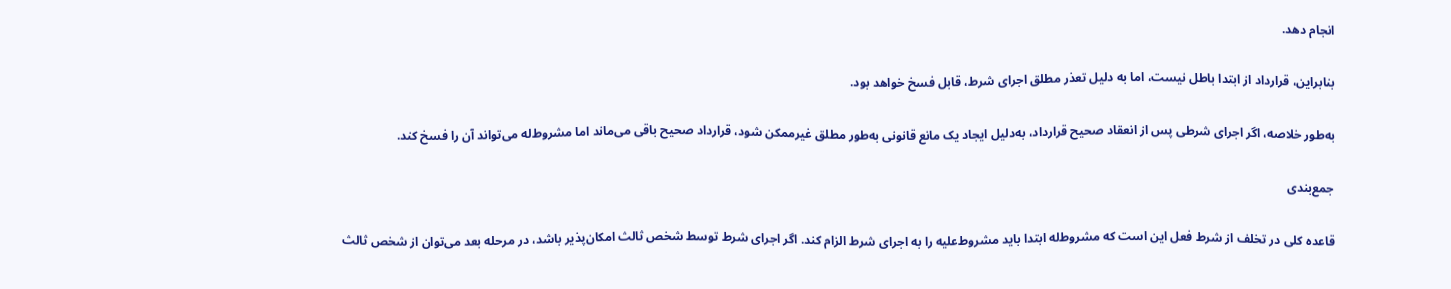انجام دهد.

بنابراین، قرارداد از ابتدا باطل نیست، اما به دلیل تعذر مطلق اجرای شرط، قابل فسخ خواهد بود.

به‌طور خلاصه، اگر اجرای شرطی پس از انعقاد صحیح قرارداد، به‌دلیل ایجاد یک مانع قانونی به‌طور مطلق غیرممکن شود، قرارداد صحیح باقی می‌ماند اما مشروط‌له می‌تواند آن را فسخ کند.

جمع‌بندی

قاعده کلی در تخلف از شرط فعل این است که مشروط‌له ابتدا باید مشروط‌علیه را به اجرای شرط الزام کند. اگر اجرای شرط توسط شخص ثالث امکان‌پذیر باشد، در مرحله بعد می‌توان از شخص ثالث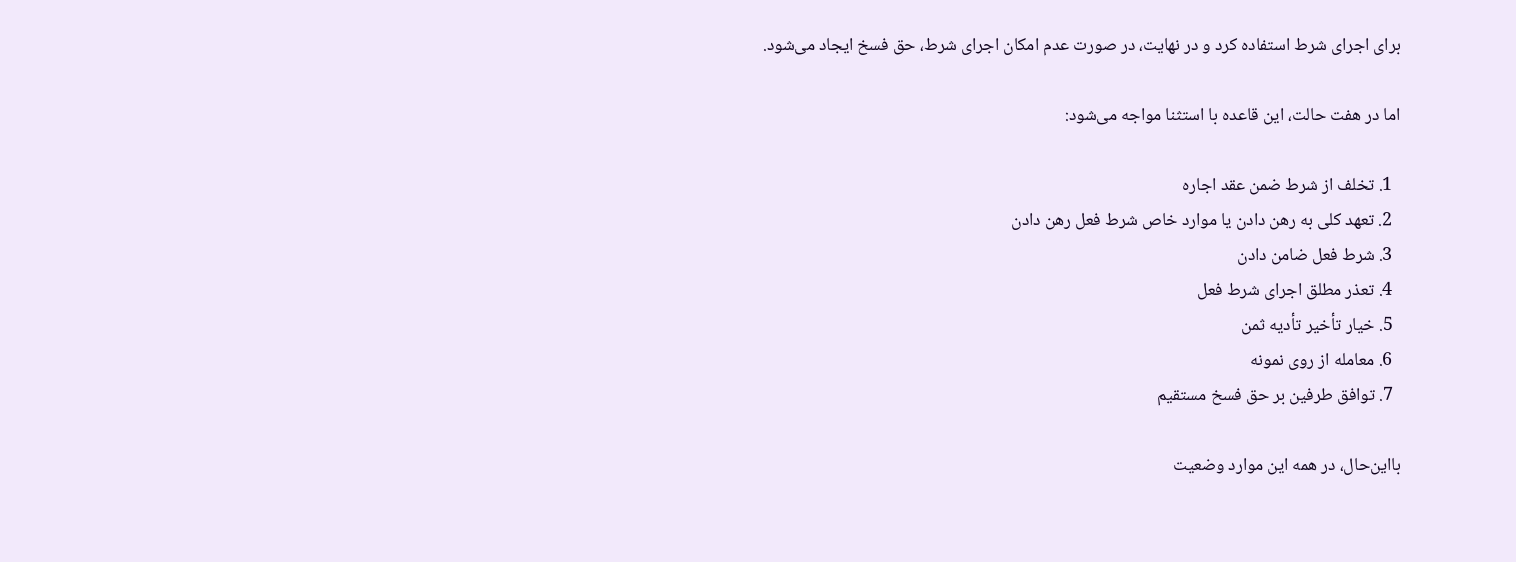برای اجرای شرط استفاده کرد و در نهایت، در صورت عدم امکان اجرای شرط، حق فسخ ایجاد می‌شود.

اما در هفت حالت، این قاعده با استثنا مواجه می‌شود:

  1. تخلف از شرط ضمن عقد اجاره
  2. تعهد کلی به رهن دادن یا موارد خاص شرط فعل رهن دادن
  3. شرط فعل ضامن دادن
  4. تعذر مطلق اجرای شرط فعل
  5. خیار تأخیر تأدیه ثمن
  6. معامله از روی نمونه
  7. توافق طرفین بر حق فسخ مستقیم

بااین‌حال، در همه این موارد وضعیت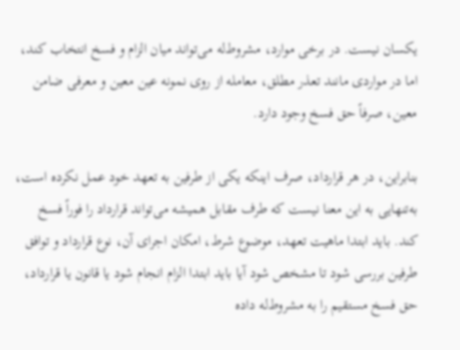یکسان نیست. در برخی موارد، مشروط‌له می‌تواند میان الزام و فسخ انتخاب کند، اما در مواردی مانند تعذر مطلق، معامله از روی نمونه عین معین و معرفی ضامن معین، صرفاً حق فسخ وجود دارد.

بنابراین، در هر قرارداد، صرف اینکه یکی از طرفین به تعهد خود عمل نکرده است، به‌تنهایی به این معنا نیست که طرف مقابل همیشه می‌تواند قرارداد را فوراً فسخ کند. باید ابتدا ماهیت تعهد، موضوع شرط، امکان اجرای آن، نوع قرارداد و توافق طرفین بررسی شود تا مشخص شود آیا باید ابتدا الزام انجام شود یا قانون یا قرارداد، حق فسخ مستقیم را به مشروط‌له داده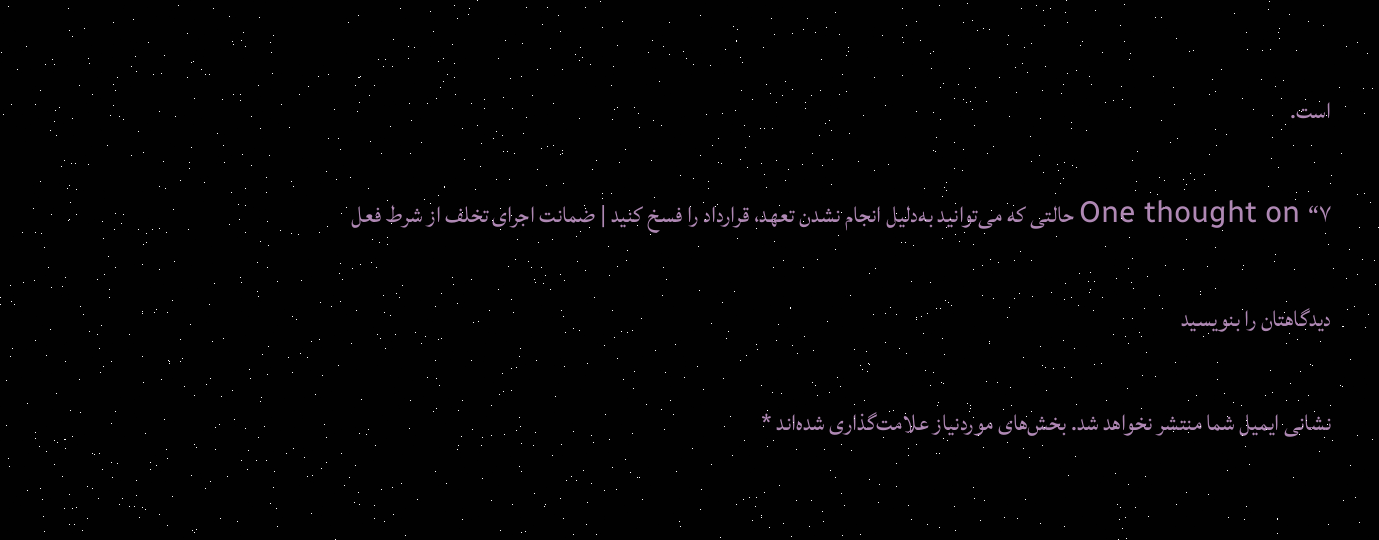است.

One thought on “۷ حالتی که می‌توانید به‌دلیل انجام نشدن تعهد، قرارداد را فسخ کنید | ضمانت اجرای تخلف از شرط فعل

دیدگاهتان را بنویسید

نشانی ایمیل شما منتشر نخواهد شد. بخش‌های موردنیاز علامت‌گذاری شده‌اند *